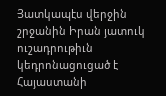Յատկապէս վերջին շրջանին Իրան յատուկ ուշադրութիւն կեդրոնացուցած է Հայաստանի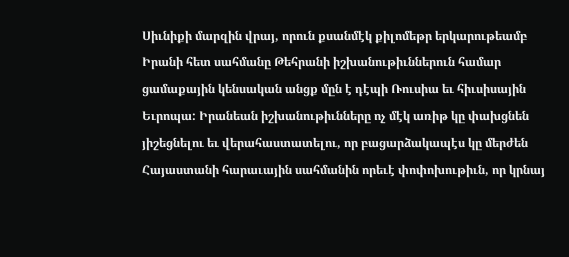Սիւնիքի մարզին վրայ, որուն քսանմէկ քիլոմեթր երկարութեամբ Իրանի հետ սահմանը Թեհրանի իշխանութիւններուն համար ցամաքային կենսական անցք մըն է դէպի Ռուսիա եւ հիւսիսային Եւրոպա: Իրանեան իշխանութիւնները ոչ մէկ առիթ կը փախցնեն յիշեցնելու եւ վերահաստատելու, որ բացարձակապէս կը մերժեն Հայաստանի հարաւային սահմանին որեւէ փոփոխութիւն, որ կրնայ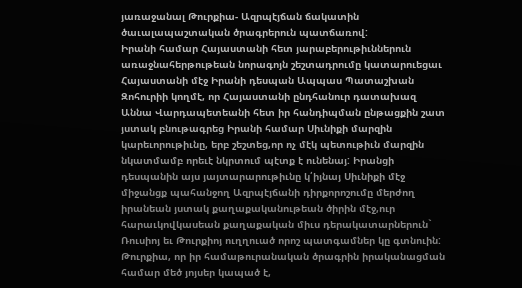յառաջանալ Թուրքիա- Ազրպէյճան ճակատին ծաւալապաշտական ծրագրերուն պատճառով:
Իրանի համար Հայաստանի հետ յարաբերութիւններուն առաջնահերթութեան նորագոյն շեշտադրումը կատարուեցաւ Հայաստանի մէջ Իրանի դեսպան Ապպաս Պատաշխան Զոհուրիի կողմէ, որ Հայաստանի ընդհանուր դատախազ Աննա Վարդապետեանի հետ իր հանդիպման ընթացքին շատ յստակ բնութագրեց Իրանի համար Սիւնիքի մարզին կարեւորութիւնը, երբ շեշտեց,որ ոչ մէկ պետութիւն մարզին նկատմամբ որեւէ նկրտում պէտք է ունենայ: Իրանցի դեսպանին այս յայտարարութիւնը կ՛իյնայ Սիւնիքի մէջ միջանցք պահանջող Ազրպէյճանի դիրքորոշումը մերժող իրանեան յստակ քաղաքականութեան ծիրին մէջ,ուր հարաւկովկասեան քաղաքական միւս դերակատարներուն` Ռուսիոյ եւ Թուրքիոյ ուղղուած որոշ պատգամներ կը գտնուին: Թուրքիա, որ իր համաթուրանական ծրագրին իրականացման համար մեծ յոյսեր կապած է,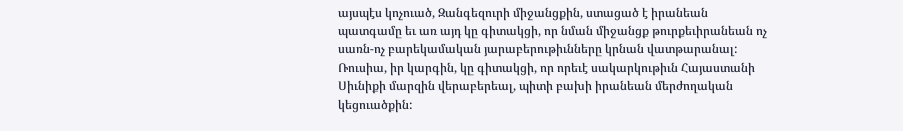այսպէս կոչուած, Զանգեզուրի միջանցքին, ստացած է իրանեան պատգամը եւ առ այդ կը գիտակցի, որ նման միջանցք թուրքեւիրանեան ոչ սառն-ոչ բարեկամական յարաբերութիւնները կրնան վատթարանալ: Ռուսիա, իր կարգին, կը գիտակցի, որ որեւէ սակարկութիւն Հայաստանի Սիւնիքի մարզին վերաբերեալ, պիտի բախի իրանեան մերժողական կեցուածքին: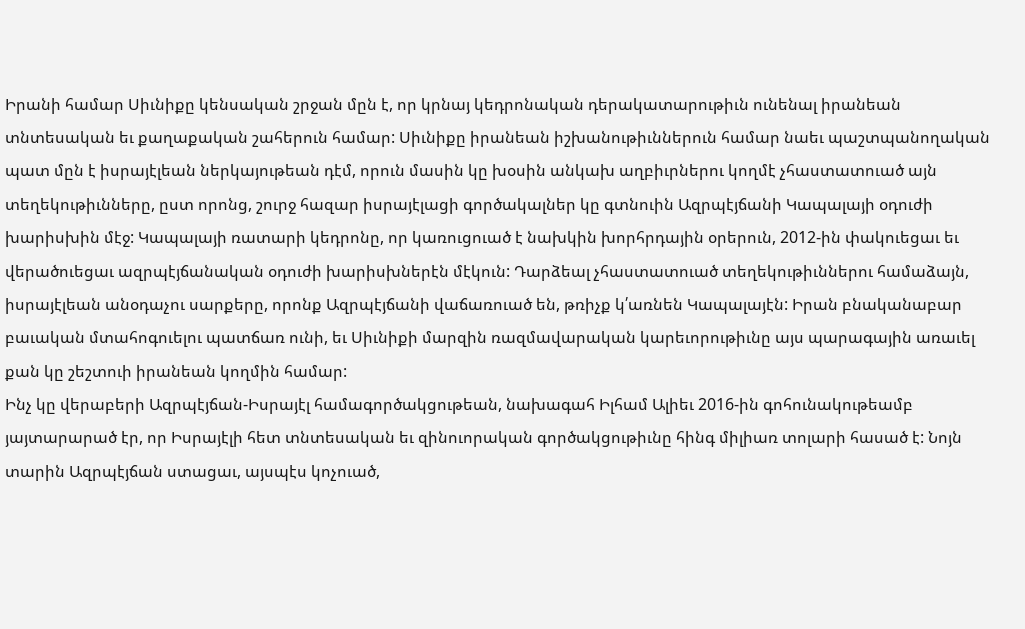Իրանի համար Սիւնիքը կենսական շրջան մըն է, որ կրնայ կեդրոնական դերակատարութիւն ունենալ իրանեան տնտեսական եւ քաղաքական շահերուն համար: Սիւնիքը իրանեան իշխանութիւններուն համար նաեւ պաշտպանողական պատ մըն է իսրայէլեան ներկայութեան դէմ, որուն մասին կը խօսին անկախ աղբիւրներու կողմէ չհաստատուած այն տեղեկութիւնները, ըստ որոնց, շուրջ հազար իսրայէլացի գործակալներ կը գտնուին Ազրպէյճանի Կապալայի օդուժի խարիսխին մէջ: Կապալայի ռատարի կեդրոնը, որ կառուցուած է նախկին խորհրդային օրերուն, 2012-ին փակուեցաւ եւ վերածուեցաւ ազրպէյճանական օդուժի խարիսխներէն մէկուն: Դարձեալ չհաստատուած տեղեկութիւններու համաձայն, իսրայէլեան անօդաչու սարքերը, որոնք Ազրպէյճանի վաճառուած են, թռիչք կ՛առնեն Կապալայէն: Իրան բնականաբար բաւական մտահոգուելու պատճառ ունի, եւ Սիւնիքի մարզին ռազմավարական կարեւորութիւնը այս պարագային առաւել քան կը շեշտուի իրանեան կողմին համար:
Ինչ կը վերաբերի Ազրպէյճան-Իսրայէլ համագործակցութեան, նախագահ Իլհամ Ալիեւ 2016-ին գոհունակութեամբ յայտարարած էր, որ Իսրայէլի հետ տնտեսական եւ զինուորական գործակցութիւնը հինգ միլիառ տոլարի հասած է: Նոյն տարին Ազրպէյճան ստացաւ, այսպէս կոչուած,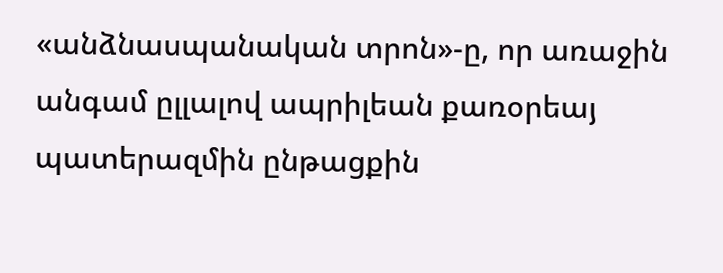«անձնասպանական տրոն»-ը, որ առաջին անգամ ըլլալով ապրիլեան քառօրեայ պատերազմին ընթացքին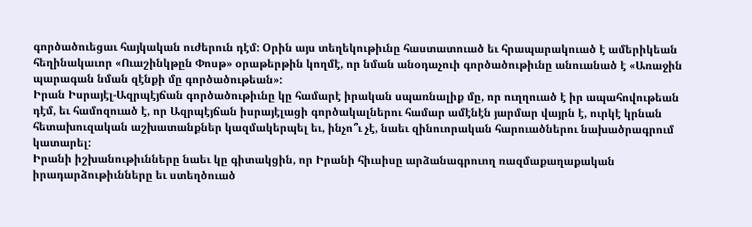գործածուեցաւ հայկական ուժերուն դէմ: Օրին այս տեղեկութիւնը հաստատուած եւ հրապարակուած է ամերիկեան հեղինակաւոր «Ուաշինկթըն Փոսթ» օրաթերթին կողմէ, որ նման անօդաչուի գործածութիւնը անուանած է «Առաջին պարագան նման զէնքի մը գործածութեան»:
Իրան Իսրայէլ-Ազրպէյճան գործածութիւնը կը համարէ իրական սպառնալիք մը, որ ուղղուած է իր ապահովութեան դէմ, եւ համոզուած է, որ Ազրպէյճան իսրայէլացի գործակալներու համար ամէնէն յարմար վայրն է, ուրկէ կրնան հետախուզական աշխատանքներ կազմակերպել եւ, ինչո՞ւ չէ, նաեւ զինուորական հարուածներու նախածրագրում կատարել:
Իրանի իշխանութիւնները նաեւ կը գիտակցին, որ Իրանի հիւսիսը արձանագրուող ռազմաքաղաքական իրադարձութիւնները եւ ստեղծուած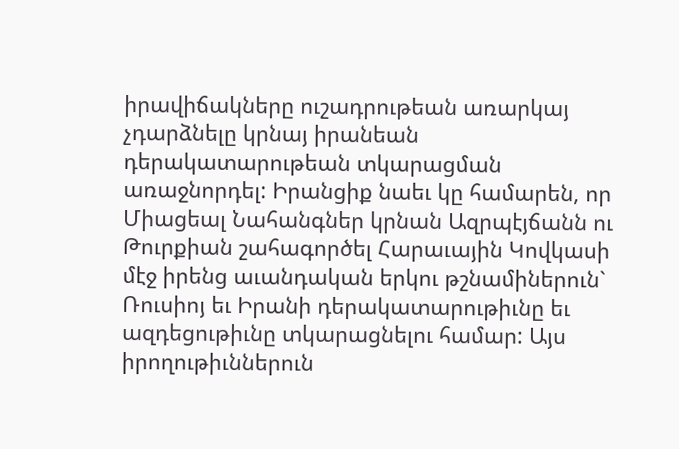իրավիճակները ուշադրութեան առարկայ չդարձնելը կրնայ իրանեան դերակատարութեան տկարացման առաջնորդել: Իրանցիք նաեւ կը համարեն, որ Միացեալ Նահանգներ կրնան Ազրպէյճանն ու Թուրքիան շահագործել Հարաւային Կովկասի մէջ իրենց աւանդական երկու թշնամիներուն` Ռուսիոյ եւ Իրանի դերակատարութիւնը եւ ազդեցութիւնը տկարացնելու համար: Այս իրողութիւններուն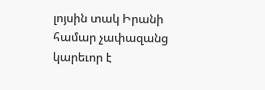լոյսին տակ Իրանի համար չափազանց կարեւոր է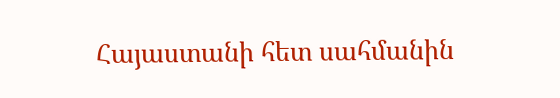Հայաստանի հետ սահմանին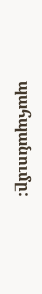պահպանումը: